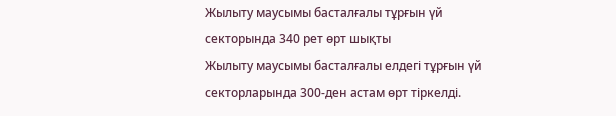Жылыту маусымы басталғалы тұрғын үй секторында 340 рет өрт шықты
Жылыту маусымы басталғалы елдегі тұрғын үй секторларында 300-ден астам өрт тіркелді.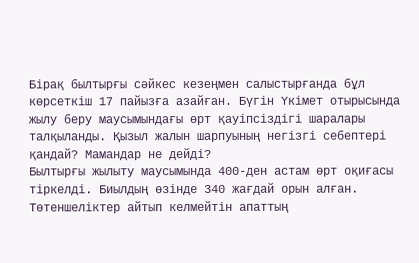Бірақ былтырғы сәйкес кезеңмен салыстырғанда бұл көрсеткіш 17 пайызға азайған. Бүгін Үкімет отырысында жылу беру маусымындағы өрт қауіпсіздігі шаралары талқыланды. Қызыл жалын шарпуының негізгі себептері қандай? Мамандар не дейді?
Былтырғы жылыту маусымында 400-ден астам өрт оқиғасы тіркелді. Биылдың өзінде 340 жағдай орын алған. Төтеншеліктер айтып келмейтін апаттың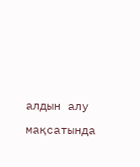алдын алу мақсатында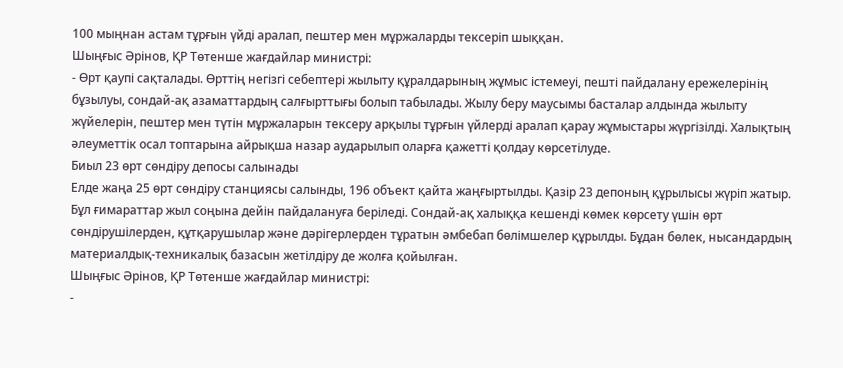100 мыңнан астам тұрғын үйді аралап, пештер мен мұржаларды тексеріп шыққан.
Шыңғыс Әрінов, ҚР Төтенше жағдайлар министрі:
- Өрт қаупі сақталады. Өрттің негізгі себептері жылыту құралдарының жұмыс істемеуі, пешті пайдалану ережелерінің бұзылуы, сондай-ақ азаматтардың салғырттығы болып табылады. Жылу беру маусымы басталар алдында жылыту жүйелерін, пештер мен түтін мұржаларын тексеру арқылы тұрғын үйлерді аралап қарау жұмыстары жүргізілді. Халықтың әлеуметтік осал топтарына айрықша назар аударылып оларға қажетті қолдау көрсетілуде.
Биыл 23 өрт сөндіру депосы салынады
Елде жаңа 25 өрт сөндіру станциясы салынды, 196 объект қайта жаңғыртылды. Қазір 23 депоның құрылысы жүріп жатыр. Бұл ғимараттар жыл соңына дейін пайдалануға беріледі. Сондай-ақ халыққа кешенді көмек көрсету үшін өрт сөндірушілерден, құтқарушылар және дәрігерлерден тұратын әмбебап бөлімшелер құрылды. Бұдан бөлек, нысандардың материалдық-техникалық базасын жетілдіру де жолға қойылған.
Шыңғыс Әрінов, ҚР Төтенше жағдайлар министрі:
-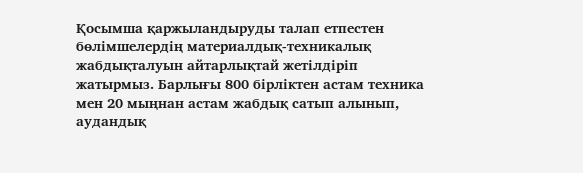Қосымша қаржыландыруды талап етпестен бөлімшелердің материалдық-техникалық жабдықталуын айтарлықтай жетілдіріп жатырмыз. Барлығы 800 бірліктен астам техника мен 20 мыңнан астам жабдық сатып алынып, аудандық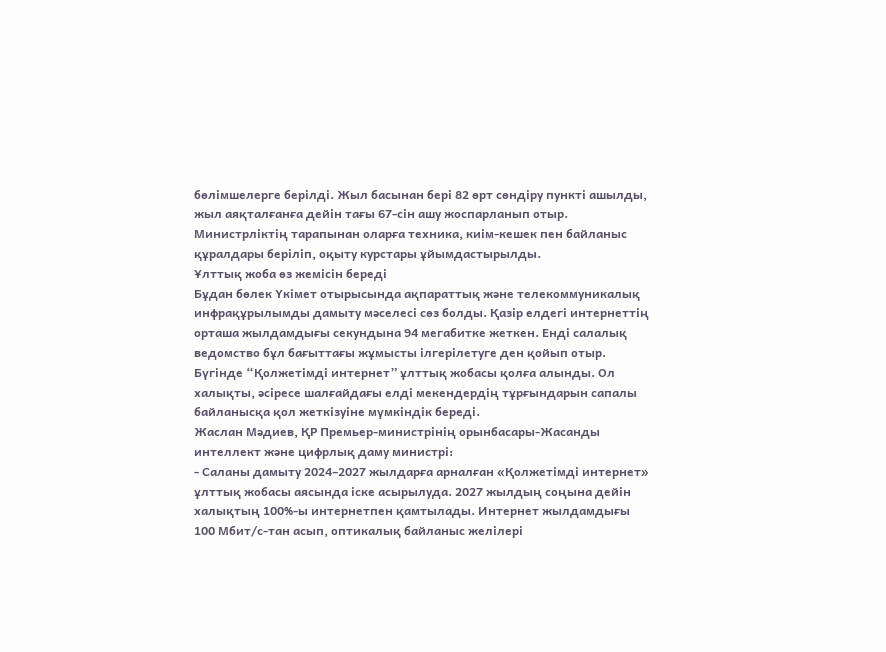бөлімшелерге берілді. Жыл басынан бері 82 өрт сөндіру пункті ашылды, жыл аяқталғанға дейін тағы 67-сін ашу жоспарланып отыр. Министрліктің тарапынан оларға техника, киім-кешек пен байланыс құралдары беріліп, оқыту курстары ұйымдастырылды.
Ұлттық жоба өз жемісін береді
Бұдан бөлек Үкімет отырысында ақпараттық және телекоммуникалық инфрақұрылымды дамыту мәселесі сөз болды. Қазір елдегі интернеттің орташа жылдамдығы секундына 94 мегабитке жеткен. Енді салалық ведомство бұл бағыттағы жұмысты ілгерілетуге ден қойып отыр. Бүгінде “Қолжетімді интернет” ұлттық жобасы қолға алынды. Ол халықты, әсіресе шалғайдағы елді мекендердің тұрғындарын сапалы байланысқа қол жеткізуіне мүмкіндік береді.
Жаслан Мәдиев, ҚР Премьер-министрінің орынбасары-Жасанды интеллект және цифрлық даму министрі:
- Саланы дамыту 2024–2027 жылдарға арналған «Қолжетімді интернет» ұлттық жобасы аясында іске асырылуда. 2027 жылдың соңына дейін халықтың 100%-ы интернетпен қамтылады. Интернет жылдамдығы 100 Мбит/с-тан асып, оптикалық байланыс желілері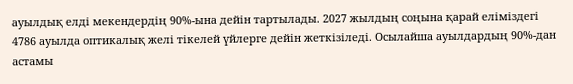ауылдық елді мекендердің 90%-ына дейін тартылады. 2027 жылдың соңына қарай еліміздегі 4786 ауылда оптикалық желі тікелей үйлерге дейін жеткізіледі. Осылайша ауылдардың 90%-дан астамы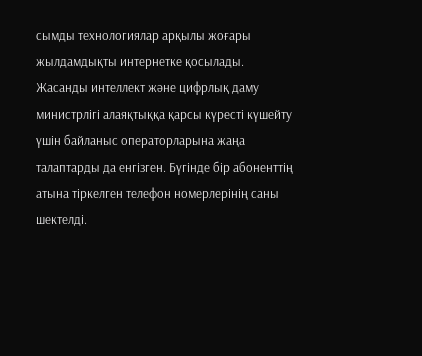сымды технологиялар арқылы жоғары жылдамдықты интернетке қосылады.
Жасанды интеллект және цифрлық даму министрлігі алаяқтыққа қарсы күресті күшейту үшін байланыс операторларына жаңа талаптарды да енгізген. Бүгінде бір абоненттің атына тіркелген телефон номерлерінің саны шектелді.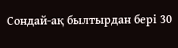Сондай-ақ былтырдан бері 30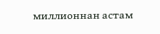миллионнан астам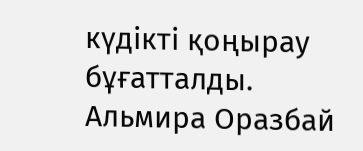күдікті қоңырау бұғатталды.
Альмира Оразбай